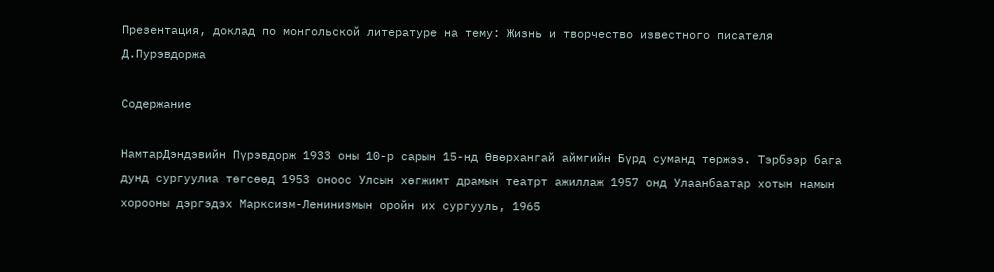Презентация, доклад по монгольской литературе на тему: Жизнь и творчество известного писателя Д.Пурэвдоржа

Содержание

НамтарДэндэвийн Пүрэвдорж 1933 оны 10-р сарын 15-нд Өвөрхангай аймгийн Бүрд суманд төржээ. Тэрбээр бага дунд сургуулиа төгсөөд 1953 оноос Улсын хөгжимт драмын театрт ажиллаж 1957 онд Улаанбаатар хотын намын хорооны дэргэдэх Марксизм-Ленинизмын оройн их сургууль, 1965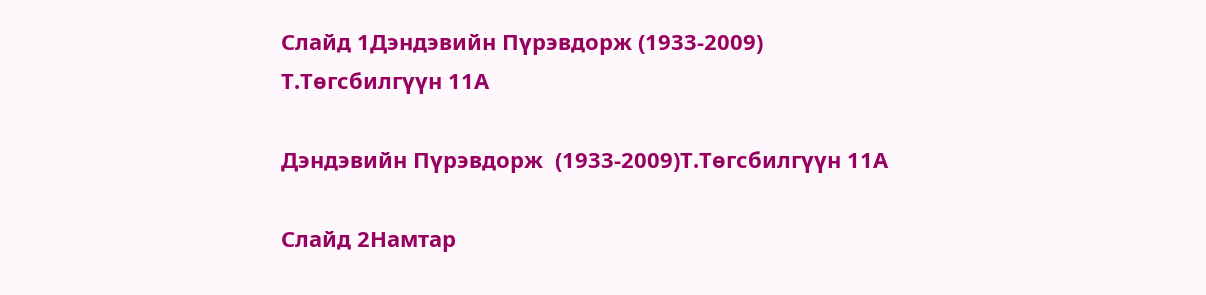Слайд 1Дэндэвийн Пүрэвдорж (1933-2009)
Т.Төгсбилгүүн 11А

Дэндэвийн Пүрэвдорж  (1933-2009)Т.Төгсбилгүүн 11А

Слайд 2Намтар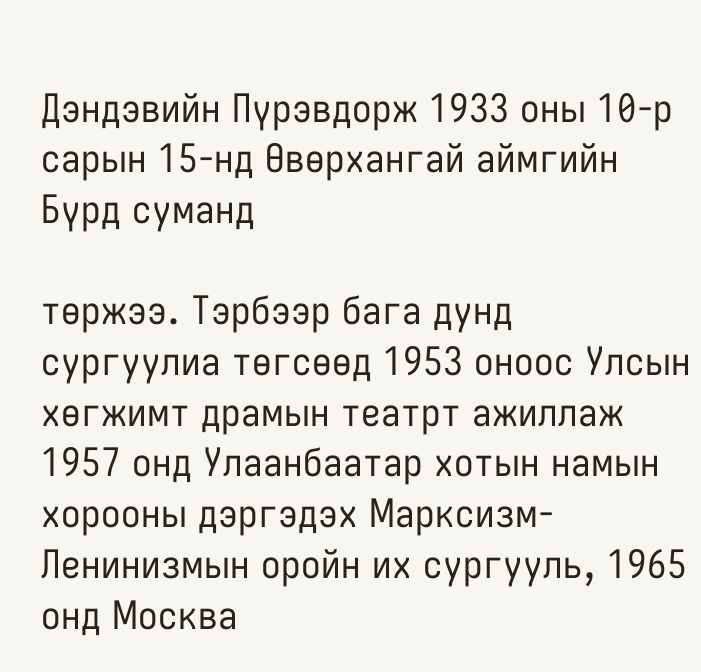Дэндэвийн Пүрэвдорж 1933 оны 10-р сарын 15-нд Өвөрхангай аймгийн Бүрд суманд

төржээ. Тэрбээр бага дунд сургуулиа төгсөөд 1953 оноос Улсын хөгжимт драмын театрт ажиллаж 1957 онд Улаанбаатар хотын намын хорооны дэргэдэх Марксизм-Ленинизмын оройн их сургууль, 1965 онд Москва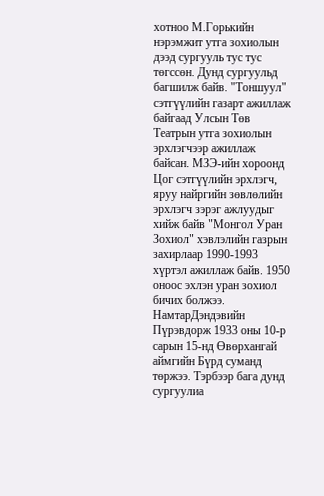хотноо М.Горькийн нэрэмжит утга зохиолын дээд сургууль тус тус төгссөн. Дунд сургуульд багшилж байв. "Тоншуул" сэтгүүлийн газарт ажиллаж байгаад Улсын Төв Театрын утга зохиолын эрхлэгчээр ажиллаж байсан. МЗЭ-ийн хороонд Цог сэтгүүлийн эрхлэгч, яруу найргийн зөвлөлийн эрхлэгч зэрэг ажлуудыг хийж байв "Монгол Уран Зохиол" хэвлэлийн газрын захирлаар 1990-1993 хүртэл ажиллаж байв. 1950 оноос эхлэн уран зохиол бичих болжээ.
НамтарДэндэвийн Пүрэвдорж 1933 оны 10-р сарын 15-нд Өвөрхангай аймгийн Бүрд суманд төржээ. Тэрбээр бага дунд сургуулиа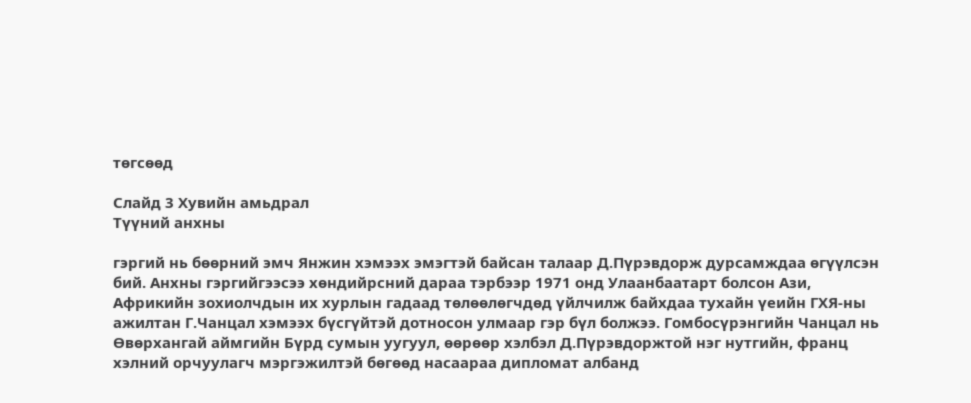төгсөөд

Слайд 3 Хувийн амьдрал
Түүний анхны

гэргий нь бөөрний эмч Янжин хэмээх эмэгтэй байсан талаар Д.Пүрэвдорж дурсамждаа өгүүлсэн бий. Анхны гэргийгээсээ хөндийрсний дараа тэрбээр 1971 онд Улаанбаатарт болсон Ази, Африкийн зохиолчдын их хурлын гадаад төлөөлөгчдөд үйлчилж байхдаа тухайн үеийн ГХЯ-ны ажилтан Г.Чанцал хэмээх бүсгүйтэй дотносон улмаар гэр бүл болжээ. Гомбосүрэнгийн Чанцал нь Өвөрхангай аймгийн Бүрд сумын уугуул, өөрөөр хэлбэл Д.Пүрэвдоржтой нэг нутгийн, франц хэлний орчуулагч мэргэжилтэй бөгөөд насаараа дипломат албанд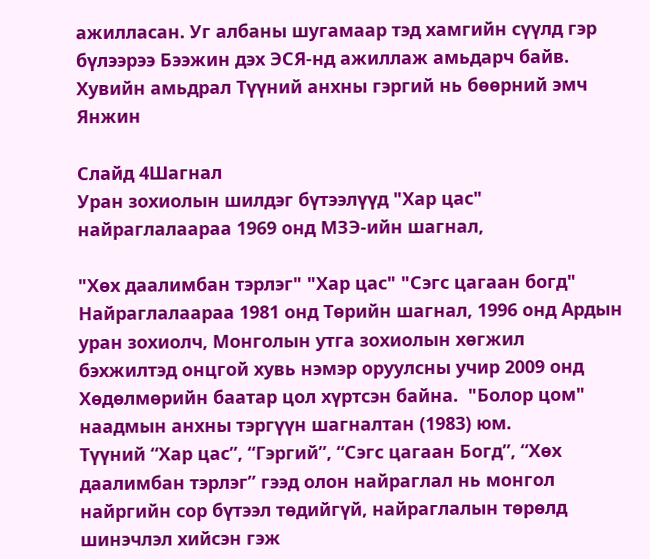ажилласан. Уг албаны шугамаар тэд хамгийн сүүлд гэр бүлээрээ Бээжин дэх ЭСЯ-нд ажиллаж амьдарч байв.
Хувийн амьдрал Түүний анхны гэргий нь бөөрний эмч Янжин

Слайд 4Шагнал
Уран зохиолын шилдэг бүтээлүүд "Хар цас" найраглалаараа 1969 онд МЗЭ-ийн шагнал,

"Хөх даалимбан тэрлэг" "Хар цас" "Сэгс цагаан богд" Найраглалаараа 1981 онд Төрийн шагнал, 1996 онд Ардын уран зохиолч, Монголын утга зохиолын хөгжил бэхжилтэд онцгой хувь нэмэр оруулсны учир 2009 онд Хөдөлмөрийн баатар цол хүртсэн байна.  "Болор цом" наадмын анхны тэргүүн шагналтан (1983) юм.
Түүний “Хар цас”, “Гэргий”, “Сэгс цагаан Богд”, “Хөх даалимбан тэрлэг” гээд олон найраглал нь монгол найргийн сор бүтээл төдийгүй, найраглалын төрөлд шинэчлэл хийсэн гэж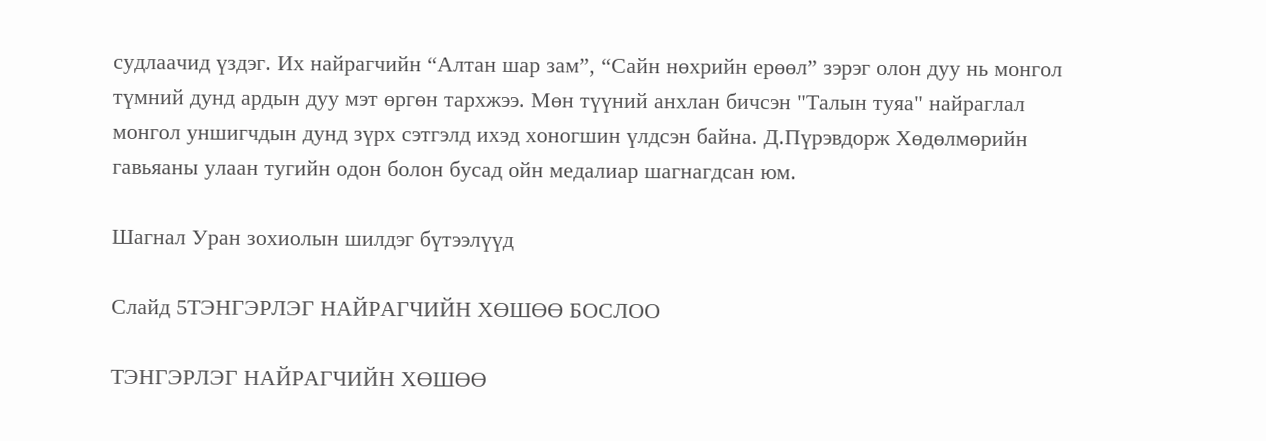судлаачид үздэг. Их найрагчийн “Алтан шар зам”, “Сайн нөхрийн ерөөл” зэрэг олон дуу нь монгол түмний дунд ардын дуу мэт өргөн тархжээ. Мөн түүний анхлан бичсэн "Талын туяа" найраглал монгол уншигчдын дунд зүрх сэтгэлд ихэд хоногшин үлдсэн байна. Д.Пүрэвдорж Хөдөлмөрийн гавьяаны улаан тугийн одон болон бусад ойн медалиар шагнагдсан юм.

Шагнал Уран зохиолын шилдэг бүтээлүүд

Слайд 5ТЭНГЭРЛЭГ НАЙРАГЧИЙН ХӨШӨӨ БОСЛОО

ТЭНГЭРЛЭГ НАЙРАГЧИЙН ХӨШӨӨ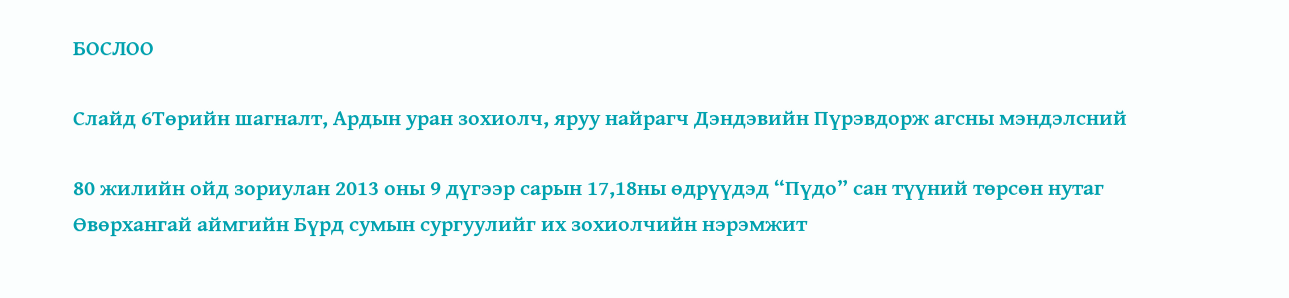БОСЛОО

Слайд 6Төрийн шагналт, Ардын уран зохиолч, яруу найрагч Дэндэвийн Пүрэвдорж агсны мэндэлсний

80 жилийн ойд зориулан 2013 оны 9 дүгээр сарын 17,18ны өдрүүдэд “Пүдо” сан түүний төрсөн нутаг Өвөрхангай аймгийн Бүрд сумын сургуулийг их зохиолчийн нэрэмжит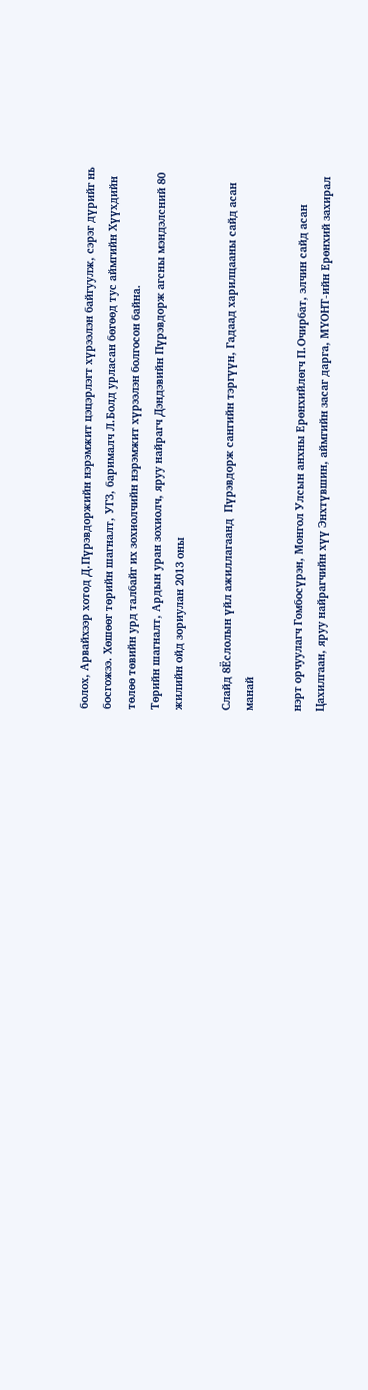болох, Арвайхээр хотод Д.Пүрэвдоржийн нэрэмжит цэцэрлэгт хүрээлэн байгуулж, сэрэг дүрийг нь босгожээ. Хөшөөг төрийн шагналт, УГЗ, барималч Л.Болд урласан бөгөөд тус аймгийн Хүүхдийн төлөө төвийн урд талбайг их зохиолчийн нэрэмжит хүрээлэн болгосон байна.
Төрийн шагналт, Ардын уран зохиолч, яруу найрагч Дэндэвийн Пүрэвдорж агсны мэндэлсний 80 жилийн ойд зориулан 2013 оны

Слайд 8Ёслолын үйл ажиллагаанд  Пүрэвдорж сангийн тэргүүн, Гадаад харилцааны сайд асан манай

нэрт орчуулагч Гомбосүрэн, Монгол Улсын анхны Ерөнхийлөгч П.Очирбат, элчин сайд асан Цахилгаан, яруу найрагчийн хүү Энхтүвшин, аймгийн засаг дарга, МҮОНТ-ийн Ерөнхий захирал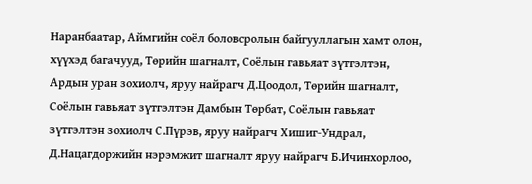Наранбаатар, Аймгийн соёл боловсролын байгууллагын хамт олон, хүүхэд багачууд, Төрийн шагналт, Соёлын гавьяат зүтгэлтэн, Ардын уран зохиолч, яруу найрагч Д.Цоодол, Төрийн шагналт, Соёлын гавьяат зүтгэлтэн Дамбын Төрбат, Соёлын гавьяат зүтгэлтэн зохиолч С.Пүрэв, яруу найрагч Хишиг-Ундрал, Д.Нацагдоржийн нэрэмжит шагналт яруу найрагч Б.Ичинхорлоо,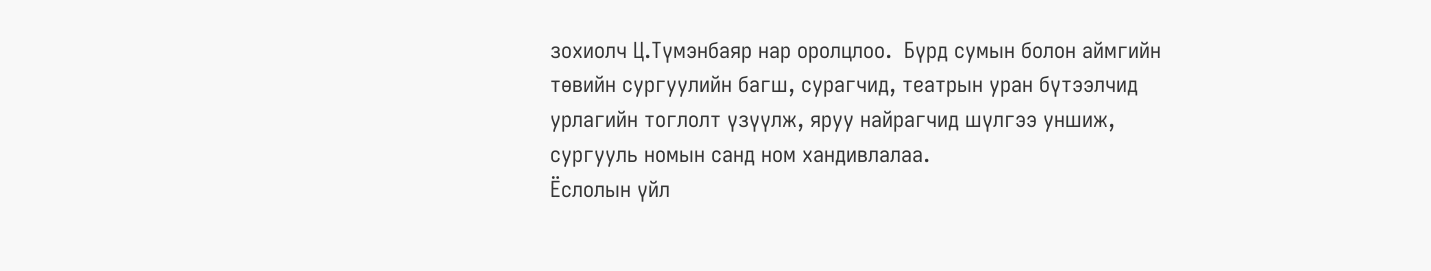зохиолч Ц.Түмэнбаяр нар оролцлоо.  Бүрд сумын болон аймгийн төвийн сургуулийн багш, сурагчид, театрын уран бүтээлчид урлагийн тоглолт үзүүлж, яруу найрагчид шүлгээ уншиж, сургууль номын санд ном хандивлалаа.
Ёслолын үйл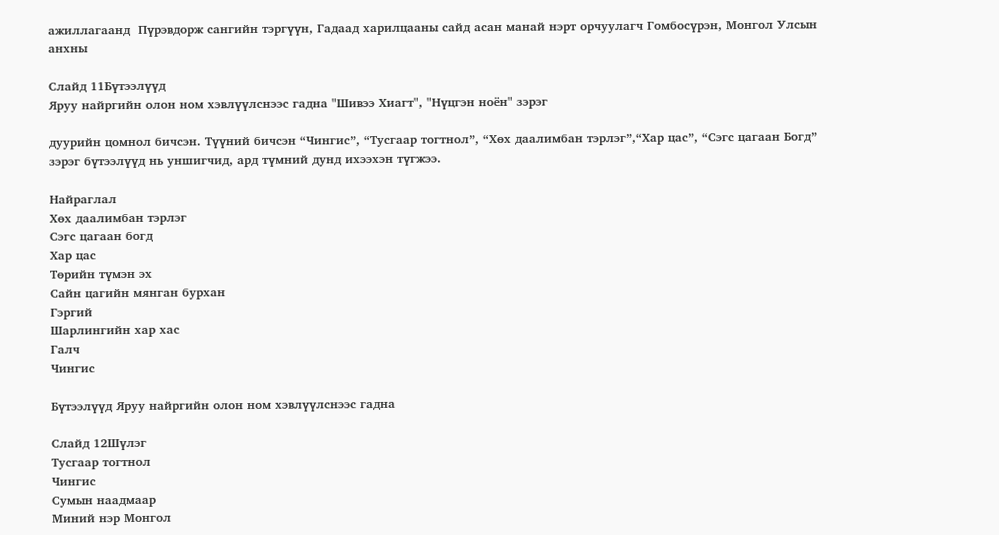ажиллагаанд  Пүрэвдорж сангийн тэргүүн, Гадаад харилцааны сайд асан манай нэрт орчуулагч Гомбосүрэн, Монгол Улсын анхны

Слайд 11Бүтээлүүд
Яруу найргийн олон ном хэвлүүлснээс гадна "Шивээ Хиагт", "Нүцгэн ноён" зэрэг

дуурийн цомнол бичсэн. Түүний бичсэн “Чингис”, “Тусгаар тогтнол”, “Хөх даалимбан тэрлэг”,“Хар цас”, “Сэгс цагаан Богд” зэрэг бүтээлүүд нь уншигчид, ард түмний дунд ихээхэн түгжээ.

Найраглал
Хөх даалимбан тэрлэг
Сэгс цагаан богд
Хар цас
Төрийн түмэн эх
Сайн цагийн мянган бурхан
Гэргий
Шарлингийн хар хас
Галч
Чингис

Бүтээлүүд Яруу найргийн олон ном хэвлүүлснээс гадна

Слайд 12Шүлэг
Тусгаар тогтнол
Чингис
Сумын наадмаар
Миний нэр Монгол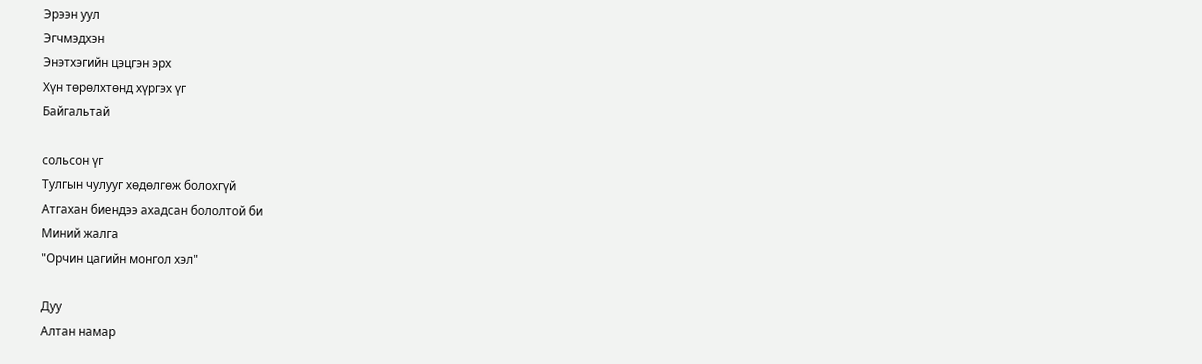Эрээн уул
Эгчмэдхэн
Энэтхэгийн цэцгэн эрх
Хүн төрөлхтөнд хүргэх үг
Байгальтай

сольсон үг
Тулгын чулууг хөдөлгөж болохгүй
Атгахан биендээ ахадсан бололтой би
Миний жалга
"Орчин цагийн монгол хэл"

Дуу
Алтан намар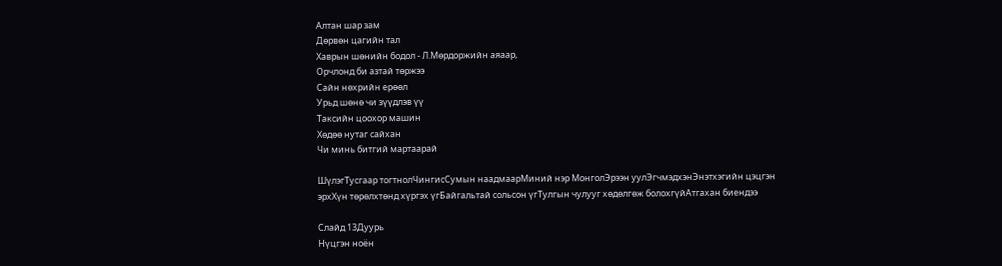Алтан шар зам
Дөрвөн цагийн тал
Хаврын шөнийн бодол - Л.Мөрдоржийн аяаар,
Орчлонд би азтай төржээ
Сайн нөхрийн ерөөл
Урьд шөнө чи зүүдлэв үү
Таксийн цоохор машин
Хөдөө нутаг сайхан
Чи минь битгий мартаарай

ШүлэгТусгаар тогтнолЧингисСумын наадмаарМиний нэр МонголЭрээн уулЭгчмэдхэнЭнэтхэгийн цэцгэн эрхХүн төрөлхтөнд хүргэх үгБайгальтай сольсон үгТулгын чулууг хөдөлгөж болохгүйАтгахан биендээ

Слайд 13Дуурь
Нүцгэн ноён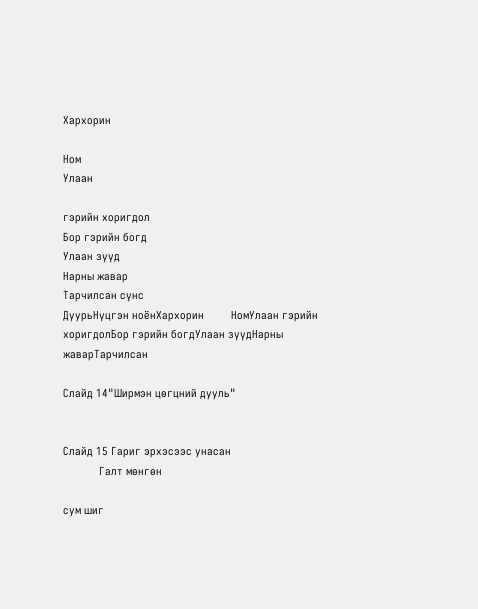Хархорин

Ном
Улаан

гэрийн хоригдол
Бор гэрийн богд
Улаан зүүд
Нарны жавар
Тарчилсан сүнс
ДуурьНүцгэн ноёнХархорин         НомУлаан гэрийн хоригдолБор гэрийн богдУлаан зүүдНарны жаварТарчилсан

Слайд 14"Ширмэн цөгцний дууль"


Слайд 15 Гариг эрхэсээс унасан
            Галт мөнгөн

сум шиг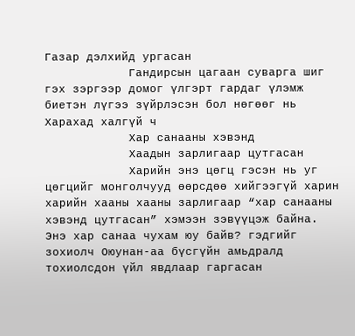Газар дэлхийд ургасан
            Гандирсын цагаан суварга шиг гэх зэргээр домог үлгэрт гардаг үлэмж биетэн лүгээ зүйрлэсэн бол нөгөөг нь             Харахад халгүй ч
            Хар санааны хэвэнд
            Хаадын зарлигаар цутгасан
            Харийн энэ цөгц гэсэн нь уг цөгцийг монголчууд өөрсдөө хийгээгүй харин харийн хааны хааны зарлигаар “хар санааны хэвэнд цутгасан” хэмээн зэвүүцэж байна. Энэ хар санаа чухам юу байв? гэдгийг зохиолч Оюунан-аа бүсгүйн амьдралд тохиолсдон үйл явдлаар гаргасан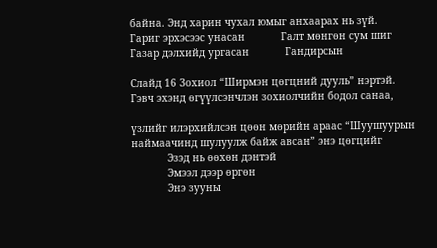байна. Энд харин чухал юмыг анхаарах нь зүй.
Гариг эрхэсээс унасан            Галт мөнгөн сум шиг            Газар дэлхийд ургасан            Гандирсын

Слайд 16 Зохиол “Ширмэн цөгцний дууль” нэртэй. Гэвч эхэнд өгүүлсэнчлэн зохиолчийн бодол санаа,

үзлийг илэрхийлсэн цөөн мөрийн араас “Шуушуурын наймаачинд шулуулж байж авсан” энэ цөгцийг
            Эзэд нь өөхөн дэнтэй
            Эмээл дээр өргөн
            Энэ зууны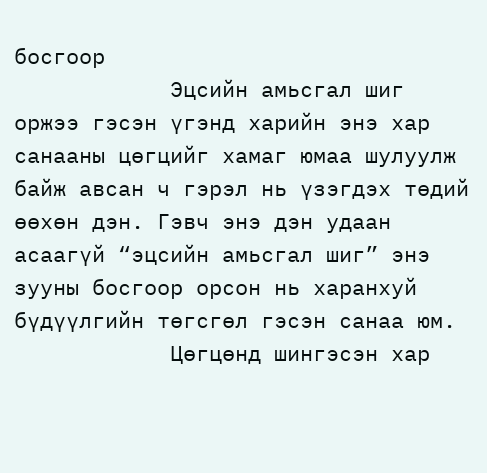босгоор
            Эцсийн амьсгал шиг оржээ гэсэн үгэнд харийн энэ хар санааны цөгцийг хамаг юмаа шулуулж байж авсан ч гэрэл нь үзэгдэх төдий өөхөн дэн. Гэвч энэ дэн удаан асаагүй “эцсийн амьсгал шиг” энэ зууны босгоор орсон нь харанхуй бүдүүлгийн төгсгөл гэсэн санаа юм.
            Цөгцөнд шингэсэн хар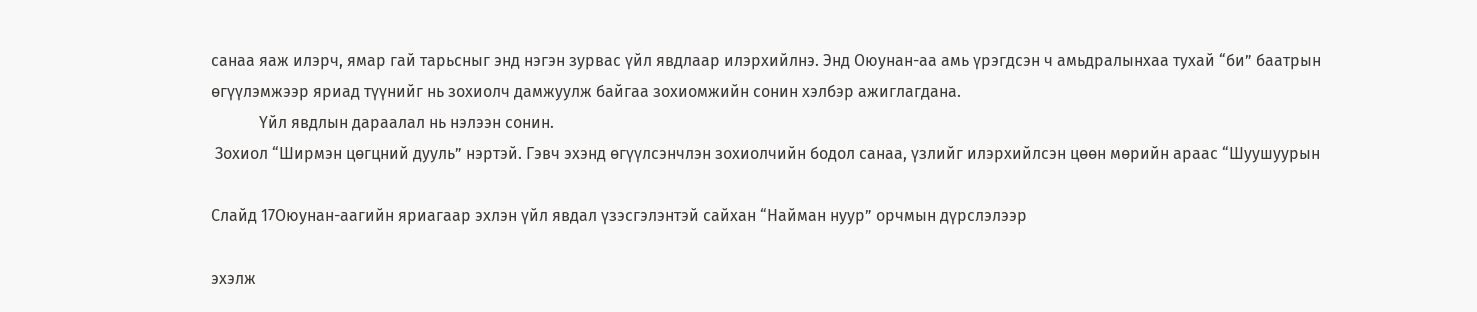санаа яаж илэрч, ямар гай тарьсныг энд нэгэн зурвас үйл явдлаар илэрхийлнэ. Энд Оюунан-аа амь үрэгдсэн ч амьдралынхаа тухай “би” баатрын өгүүлэмжээр яриад түүнийг нь зохиолч дамжуулж байгаа зохиомжийн сонин хэлбэр ажиглагдана.
            Үйл явдлын дараалал нь нэлээн сонин.
 Зохиол “Ширмэн цөгцний дууль” нэртэй. Гэвч эхэнд өгүүлсэнчлэн зохиолчийн бодол санаа, үзлийг илэрхийлсэн цөөн мөрийн араас “Шуушуурын

Слайд 17Оюунан-аагийн яриагаар эхлэн үйл явдал үзэсгэлэнтэй сайхан “Найман нуур” орчмын дүрслэлээр

эхэлж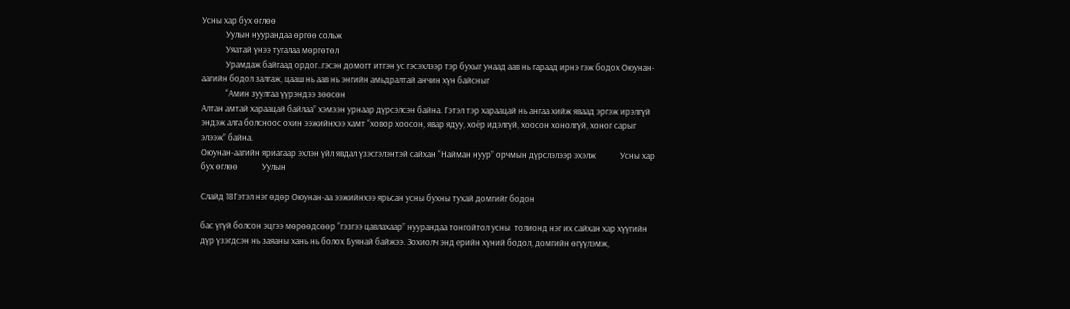Усны хар бух өглөө
            Уулын нуурандаа өргөө сольж
            Уяатай үнээ тугалаа мөргөтөл
            Урамдаж байгаад ордог..гэсэн домогт итгэн ус гэсэхлээр тэр бухыг унаад аав нь гараад ирнэ гэж бодох Оюунан-аагийн бодол залгаж, цааш нь аав нь энгийн амьдралтай анчин хүн байсныг
            “Амин зуулгаа үүрэндээ зөөсөн
Алтан амтай хараацай байлаа” хэмээн урнаар дүрсэлсэн байна. Гэтэл тэр хараацай нь ангаа хийж яваад эргэж ирэлгүй эндэж алга болсноос охин ээжийнхээ хамт “ховор хоосон, явар ядуу, хоёр идэлгүй, хоосон хонолгүй, хоног сарыг элээж” байна.
Оюунан-аагийн яриагаар эхлэн үйл явдал үзэсгэлэнтэй сайхан “Найман нуур” орчмын дүрслэлээр эхэлж            Усны хар бух өглөө            Уулын

Слайд 18Гэтэл нэг өдөр Оюунан-аа ээжийнхээ ярьсан усны бухны тухай домгийг бодон

бас үгүй болсон эцгээ мөрөөдсөөр “гэзгээ цавлахаар” нуурандаа тонгойтол усны  толионд нэг их сайхан хар хүүгийн дүр үзэгдсэн нь заяаны хань нь болох Буянай байжээ. Зохиолч энд ерийн хүний бодол, домгийн өгүүлэмж,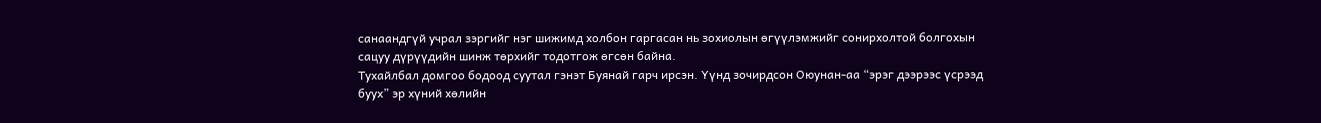санаандгүй учрал зэргийг нэг шижимд холбон гаргасан нь зохиолын өгүүлэмжийг сонирхолтой болгохын сацуу дүрүүдийн шинж төрхийг тодотгож өгсөн байна.
Тухайлбал домгоо бодоод суутал гэнэт Буянай гарч ирсэн. Үүнд зочирдсон Оюунан-аа “эрэг дээрээс үсрээд буух” эр хүний хөлийн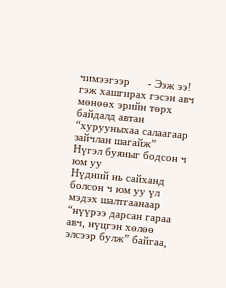чимээгээр      - Ээж ээ! гэж хашгирах гэсэн авч мөнөөх эрийн төрх байдалд автан “хурууныхаа салаагаар зайчлан шагайж”
Нүгэл буяныг бодсон ч юм уу
Нүдний нь сайханд болсон ч юм уу үл мэдэх шалтгаанаар “нүүрээ дарсан гараа авч, нүцгэн хөлөө элсээр булж” байгаа,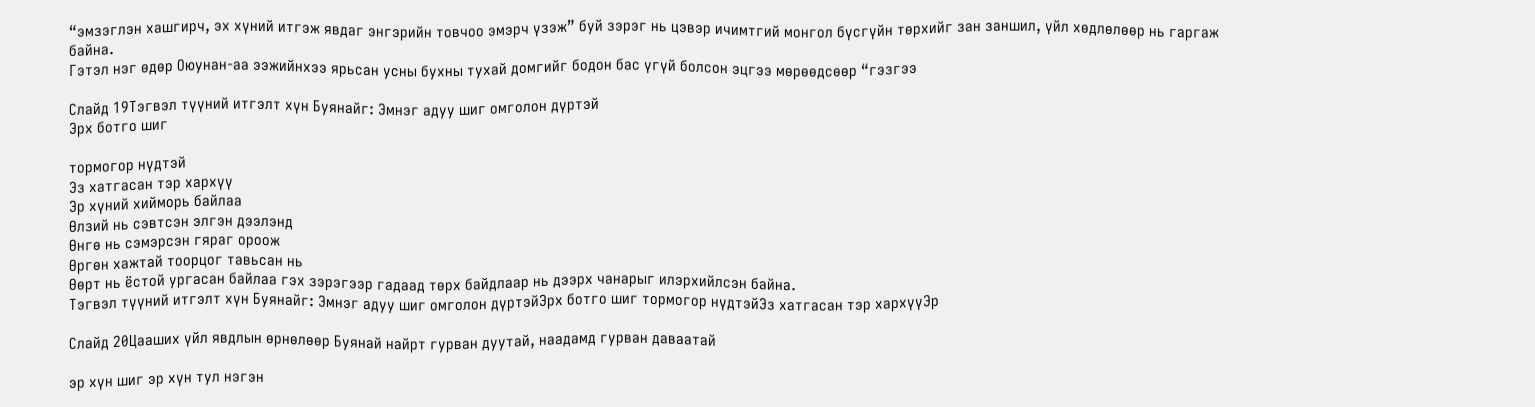“эмзэглэн хашгирч, эх хүний итгэж явдаг энгэрийн товчоо эмэрч үзэж” буй зэрэг нь цэвэр ичимтгий монгол бүсгүйн төрхийг зан заншил, үйл хөдлөлөөр нь гаргаж байна.
Гэтэл нэг өдөр Оюунан-аа ээжийнхээ ярьсан усны бухны тухай домгийг бодон бас үгүй болсон эцгээ мөрөөдсөөр “гэзгээ

Слайд 19Тэгвэл түүний итгэлт хүн Буянайг: Эмнэг адуу шиг омголон дүртэй
Эрх ботго шиг

тормогор нүдтэй
Эз хатгасан тэр хархүү
Эр хүний хийморь байлаа
Өлзий нь сэвтсэн элгэн дээлэнд
Өнгө нь сэмэрсэн гяраг ороож
Өргөн хажтай тоорцог тавьсан нь
Өөрт нь ёстой ургасан байлаа гэх зэрэгээр гадаад төрх байдлаар нь дээрх чанарыг илэрхийлсэн байна.
Тэгвэл түүний итгэлт хүн Буянайг: Эмнэг адуу шиг омголон дүртэйЭрх ботго шиг тормогор нүдтэйЭз хатгасан тэр хархүүЭр

Слайд 20Цааших үйл явдлын өрнөлөөр Буянай найрт гурван дуутай, наадамд гурван даваатай

эр хүн шиг эр хүн тул нэгэн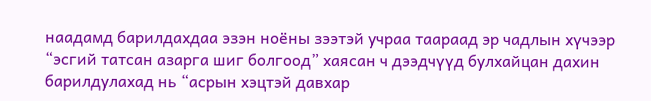наадамд барилдахдаа эзэн ноёны зээтэй учраа таараад эр чадлын хүчээр “эсгий татсан азарга шиг болгоод” хаясан ч дээдчүүд булхайцан дахин барилдулахад нь “асрын хэцтэй давхар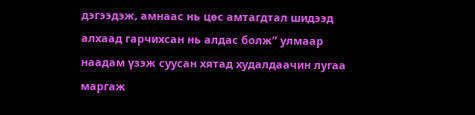дэгээдэж, амнаас нь цөс амтагдтал шидээд алхаад гарчихсан нь алдас болж” улмаар наадам үзэж суусан хятад худалдаачин лугаа маргаж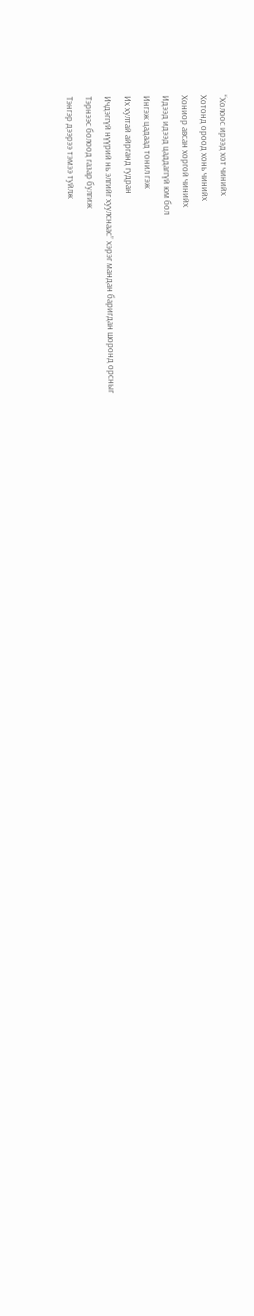“Холоос ирээд хот чинийх
Хотонд ороод хонь чинийх
Хониор авсан хоргой чинийх
Идээд идээд цаддаггүй юм бол
Ингэж цадаад тонил гэж
Их хултай айрганд гудран
Ичдэггүй нүүрий нь элгийг хуулснаас” хэрэг мандан баригдан шоронд орсныг
Тэрнээс болоод газар булгиж
Тэнгэр дээрээ тэмээ туйлж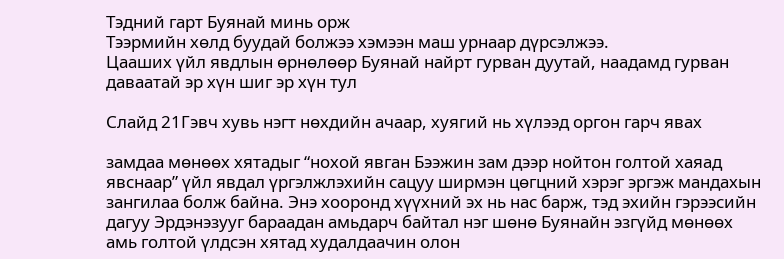Тэдний гарт Буянай минь орж
Тээрмийн хөлд буудай болжээ хэмээн маш урнаар дүрсэлжээ.
Цааших үйл явдлын өрнөлөөр Буянай найрт гурван дуутай, наадамд гурван даваатай эр хүн шиг эр хүн тул

Слайд 21Гэвч хувь нэгт нөхдийн ачаар, хуягий нь хүлээд оргон гарч явах

замдаа мөнөөх хятадыг “нохой явган Бээжин зам дээр нойтон голтой хаяад явснаар” үйл явдал үргэлжлэхийн сацуу ширмэн цөгцний хэрэг эргэж мандахын зангилаа болж байна. Энэ хооронд хүүхний эх нь нас барж, тэд эхийн гэрээсийн дагуу Эрдэнэзууг бараадан амьдарч байтал нэг шөнө Буянайн эзгүйд мөнөөх амь голтой үлдсэн хятад худалдаачин олон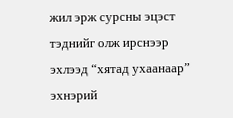жил эрж сурсны эцэст тэднийг олж ирснээр эхлээд “хятад ухаанаар” эхнэрий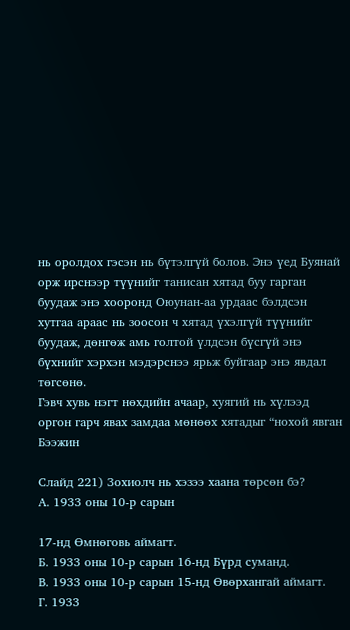нь оролдох гэсэн нь бүтэлгүй болов. Энэ үед Буянай орж ирснээр түүнийг танисан хятад буу гарган буудаж энэ хооронд Оюунан-аа урдаас бэлдсэн хутгаа араас нь зоосон ч хятад үхэлгүй түүнийг буудаж, дөнгөж амь голтой үлдсэн бүсгүй энэ бүхнийг хэрхэн мэдэрснээ ярьж буйгаар энэ явдал төгсөнө.
Гэвч хувь нэгт нөхдийн ачаар, хуягий нь хүлээд оргон гарч явах замдаа мөнөөх хятадыг “нохой явган Бээжин

Слайд 221) Зохиолч нь хэзээ хаана төрсөн бэ?
А. 1933 оны 10-р сарын

17-нд Өмнөговь аймагт.
Б. 1933 оны 10-р сарын 16-нд Бүрд суманд.
В. 1933 оны 10-р сарын 15-нд Өвөрхангай аймагт.
Г. 1933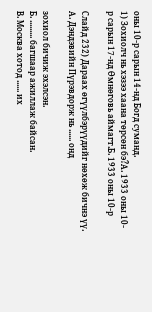оны 10-р сарын 14-нд Богд суманд.
1) Зохиолч нь хэзээ хаана төрсөн бэ?А. 1933 оны 10-р сарын 17-нд Өмнөговь аймагт.Б. 1933 оны 10-р

Слайд 232) Дараах өгүүлбэрүүдийг нөхөж бичнэ үү.
А. Дэндэвийн Пүрэвдорж нь ...... онд

зохиол бичиж эхэлсэн.
Б. ......... багшаар ажиллаж байсан.
В. Москва хотод ...... их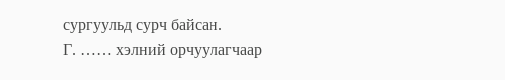сургуульд сурч байсан.
Г. …… хэлний орчуулагчаар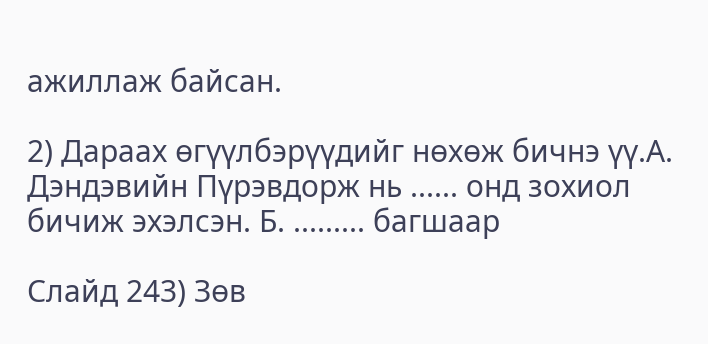ажиллаж байсан.

2) Дараах өгүүлбэрүүдийг нөхөж бичнэ үү.А. Дэндэвийн Пүрэвдорж нь ...... онд зохиол бичиж эхэлсэн. Б. ......... багшаар

Слайд 243) Зөв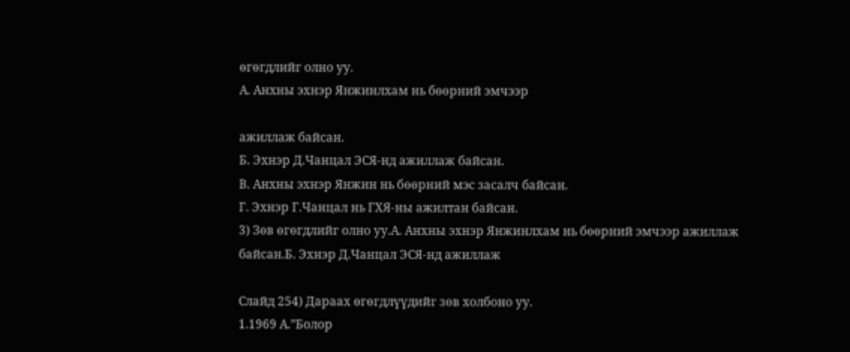өгөгдлийг олно уу.
А. Анхны эхнэр Янжинлхам нь бөөрний эмчээр

ажиллаж байсан.
Б. Эхнэр Д.Чанцал ЭСЯ-нд ажиллаж байсан.
В. Анхны эхнэр Янжин нь бөөрний мэс засалч байсан.
Г. Эхнэр Г.Чанцал нь ГХЯ-ны ажилтан байсан.
3) Зөв өгөгдлийг олно уу.А. Анхны эхнэр Янжинлхам нь бөөрний эмчээр ажиллаж байсан.Б. Эхнэр Д.Чанцал ЭСЯ-нд ажиллаж

Слайд 254) Дараах өгөгдлүүдийг зөв холбоно уу.
1.1969 А.”Болор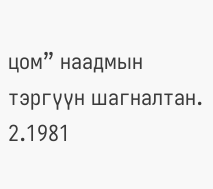цом” наадмын тэргүүн шагналтан.
2.1981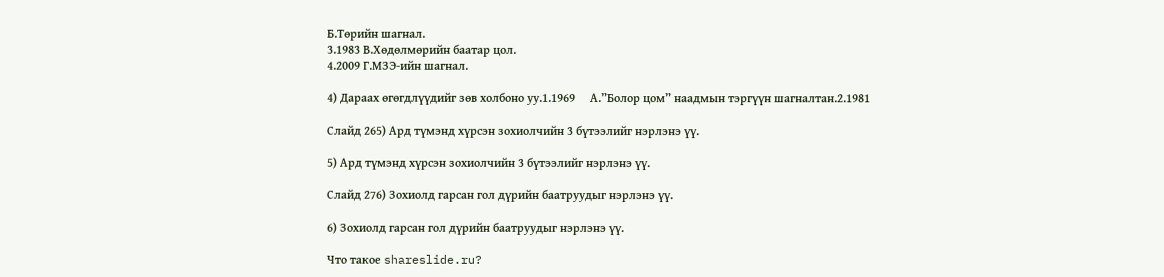Б.Төрийн шагнал.
3.1983 В.Хөдөлмөрийн баатар цол.
4.2009 Г.МЗЭ-ийн шагнал.

4) Дараах өгөгдлүүдийг зөв холбоно уу.1.1969     А.”Болор цом” наадмын тэргүүн шагналтан.2.1981

Слайд 265) Ард түмэнд хүрсэн зохиолчийн 3 бүтээлийг нэрлэнэ үү.

5) Ард түмэнд хүрсэн зохиолчийн 3 бүтээлийг нэрлэнэ үү.

Слайд 276) Зохиолд гарсан гол дүрийн баатруудыг нэрлэнэ үү.

6) Зохиолд гарсан гол дүрийн баатруудыг нэрлэнэ үү.

Что такое shareslide.ru?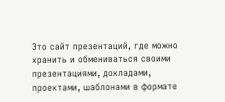Это сайт презентаций, где можно хранить и обмениваться своими презентациями, докладами, проектами, шаблонами в формате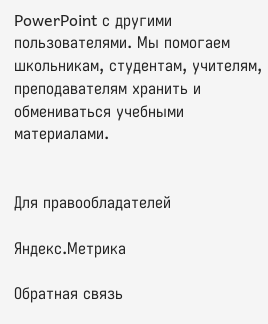PowerPoint с другими пользователями. Мы помогаем школьникам, студентам, учителям, преподавателям хранить и обмениваться учебными материалами.


Для правообладателей

Яндекс.Метрика

Обратная связь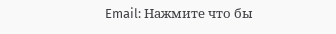Email: Нажмите что бы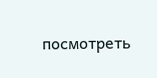посмотреть